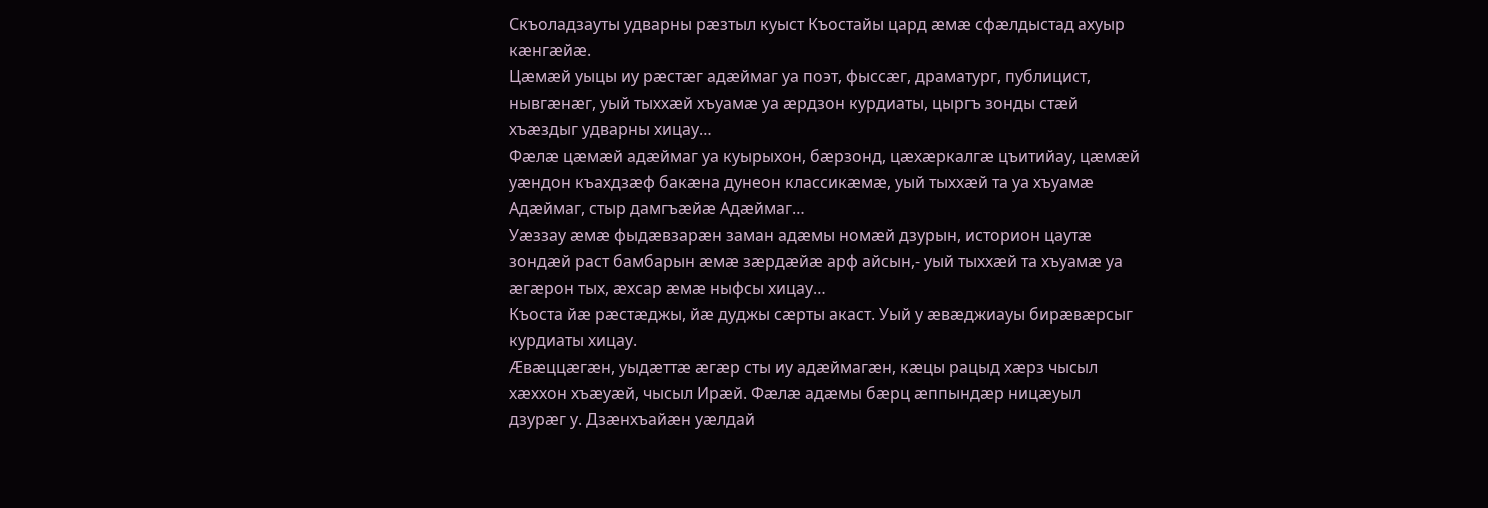Скъоладзауты удварны рæзтыл куыст Къостайы цард æмæ сфæлдыстад ахуыр кæнгæйæ.
Цæмæй уыцы иу рæстæг адæймаг уа поэт, фыссæг, драматург, публицист, нывгæнæг, уый тыххæй хъуамæ уа æрдзон курдиаты, цыргъ зонды стæй хъæздыг удварны хицау…
Фæлæ цæмæй адæймаг уа куырыхон, бæрзонд, цæхæркалгæ цъитийау, цæмæй уæндон къахдзæф бакæна дунеон классикæмæ, уый тыххæй та уа хъуамæ Адæймаг, стыр дамгъæйæ Адæймаг…
Уæззау æмæ фыдæвзарæн заман адæмы номæй дзурын, историон цаутæ зондæй раст бамбарын æмæ зæрдæйæ арф айсын,- уый тыххæй та хъуамæ уа æгæрон тых, æхсар æмæ ныфсы хицау…
Къоста йæ рæстæджы, йæ дуджы сæрты акаст. Уый у æвæджиауы бирæвæрсыг курдиаты хицау.
Æвæццæгæн, уыдæттæ æгæр сты иу адæймагæн, кæцы рацыд хæрз чысыл хæххон хъæуæй, чысыл Ирæй. Фæлæ адæмы бæрц æппындæр ницæуыл дзурæг у. Дзæнхъайæн уæлдай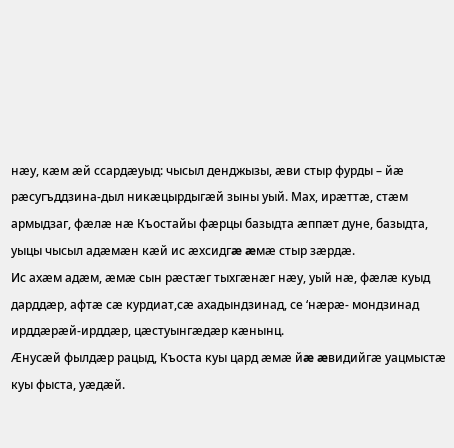нæу, кæм æй ссардæуыд: чысыл денджызы, æви стыр фурды – йæ рæсугъддзина-дыл никæцырдыгæй зыны уый. Мах, ирæттæ, стæм армыдзаг, фæлæ нæ Къостайы фæрцы базыдта æппæт дуне, базыдта, уыцы чысыл адæмæн кæй ис æхсидгæ æмæ стыр зæрдæ.
Ис ахæм адæм, æмæ сын рæстæг тыхгæнæг нæу, уый нæ, фæлæ куыд дарддæр, афтæ сæ курдиат,сæ ахадындзинад, се ‘нæрæ- мондзинад ирддæрæй-ирддæр, цæстуынгæдæр кæнынц.
Æнусæй фылдæр рацыд, Къоста куы цард æмæ йæ æвидийгæ уацмыстæ куы фыста, уæдæй.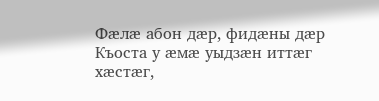Фæлæ абон дæр, фидæны дæр Къоста у æмæ уыдзæн иттæг хæстæг,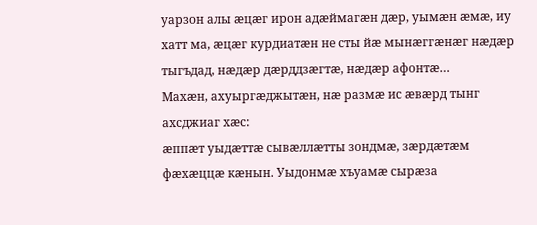уарзон алы æцæг ирон адæймагæн дæр, уымæн æмæ, иу хатт ма, æцæг курдиатæн не сты йæ мынæггæнæг нæдæр тыгъдад, нæдæр дæрддзæгтæ, нæдæр афонтæ…
Махæн, ахуыргæджытæн, нæ размæ ис æвæрд тынг ахсджиаг хæс:
æппæт уыдæттæ сывæллæтты зондмæ, зæрдæтæм фæхæццæ кæнын. Уыдонмæ хъуамæ сырæза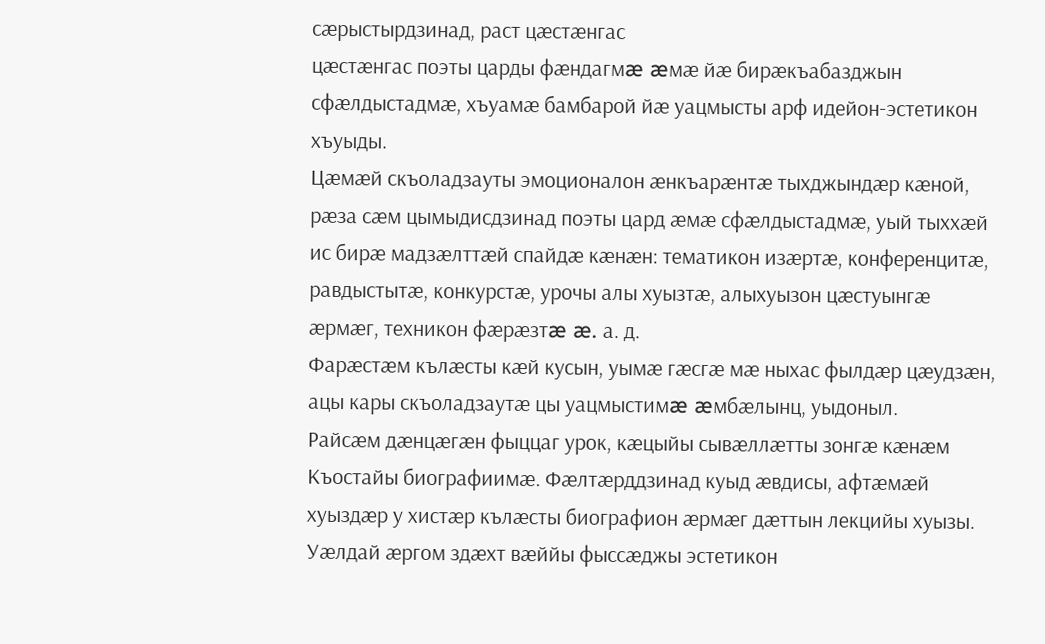сæрыстырдзинад, раст цæстæнгас
цæстæнгас поэты царды фæндагмæ æмæ йæ бирæкъабазджын сфæлдыстадмæ, хъуамæ бамбарой йæ уацмысты арф идейон-эстетикон хъуыды.
Цæмæй скъоладзауты эмоционалон æнкъарæнтæ тыхджындæр кæной, рæза сæм цымыдисдзинад поэты цард æмæ сфæлдыстадмæ, уый тыххæй ис бирæ мадзæлттæй спайдæ кæнæн: тематикон изæртæ, конференцитæ, равдыстытæ, конкурстæ, урочы алы хуызтæ, алыхуызон цæстуынгæ æрмæг, техникон фæрæзтæ æ. а. д.
Фарæстæм кълæсты кæй кусын, уымæ гæсгæ мæ ныхас фылдæр цæудзæн, ацы кары скъоладзаутæ цы уацмыстимæ æмбæлынц, уыдоныл.
Райсæм дæнцæгæн фыццаг урок, кæцыйы сывæллæтты зонгæ кæнæм Къостайы биографиимæ. Фæлтæрддзинад куыд æвдисы, афтæмæй хуыздæр у хистæр кълæсты биографион æрмæг дæттын лекцийы хуызы. Уæлдай æргом здæхт вæййы фыссæджы эстетикон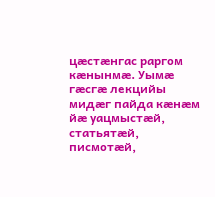цæстæнгас раргом кæнынмæ. Уымæ гæсгæ лекцийы мидæг пайда кæнæм йæ уацмыстæй, статьятæй, писмотæй,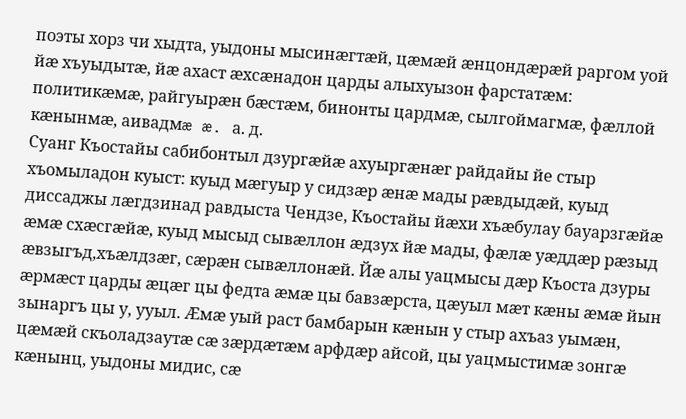поэты хорз чи хыдта, уыдоны мысинæгтæй, цæмæй æнцондæрæй раргом уой йæ хъуыдытæ, йæ ахаст æхсæнадон царды алыхуызон фарстатæм: политикæмæ, райгуырæн бæстæм, бинонты цардмæ, сылгоймагмæ, фæллой кæнынмæ, аивадмæ æ. а. д.
Суанг Къостайы сабибонтыл дзургæйæ ахуыргæнæг райдайы йе стыр хъомыладон куыст: куыд мæгуыр у сидзæр æнæ мады рæвдыдæй, куыд диссаджы лæгдзинад равдыста Чендзе, Къостайы йæхи хъæбулау бауарзгæйæ æмæ схæсгæйæ, куыд мысыд сывæллон æдзух йæ мады, фæлæ уæддæр рæзыд æвзыгъд,хъæлдзæг, сæрæн сывæллонæй. Йæ алы уацмысы дæр Къоста дзуры æрмæст царды æцæг цы федта æмæ цы бавзæрста, цæуыл мæт кæны æмæ йын зынаргъ цы у, ууыл. Æмæ уый раст бамбарын кæнын у стыр ахъаз уымæн, цæмæй скъоладзаутæ сæ зæрдæтæм арфдæр айсой, цы уацмыстимæ зонгæ кæнынц, уыдоны мидис, сæ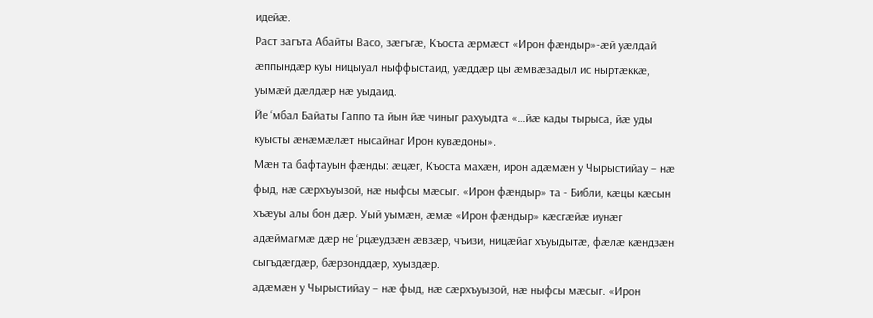идейæ.
Раст загъта Абайты Васо, зæгъгæ, Къоста æрмæст «Ирон фæндыр»-æй уæлдай æппындæр куы ницыуал ныффыстаид, уæддæр цы æмвæзадыл ис ныртæккæ, уымæй дæлдæр нæ уыдаид.
Йе ‘мбал Байаты Гаппо та йын йæ чиныг рахуыдта «…йæ кады тырыса, йæ уды куысты æнæмæлæт нысайнаг Ирон кувæдоны».
Мæн та бафтауын фæнды: æцæг, Къоста махæн, ирон адæмæн у Чырыстийау – нæ фыд, нæ сæрхъуызой, нæ ныфсы мæсыг. «Ирон фæндыр» та - Библи, кæцы кæсын хъæуы алы бон дæр. Уый уымæн, æмæ «Ирон фæндыр» кæсгæйæ иунæг адæймагмæ дæр не ‘рцæудзæн æвзæр, чъизи, ницæйаг хъуыдытæ, фæлæ кæндзæн сыгъдæгдæр, бæрзонддæр, хуыздæр.
адæмæн у Чырыстийау – нæ фыд, нæ сæрхъуызой, нæ ныфсы мæсыг. «Ирон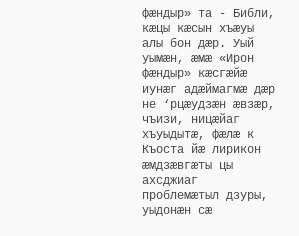фæндыр» та - Библи, кæцы кæсын хъæуы алы бон дæр. Уый уымæн, æмæ «Ирон фæндыр» кæсгæйæ иунæг адæймагмæ дæр не ‘рцæудзæн æвзæр, чъизи, ницæйаг хъуыдытæ, фæлæ к Къоста йæ лирикон æмдзæвгæты цы ахсджиаг проблемæтыл дзуры, уыдонæн сæ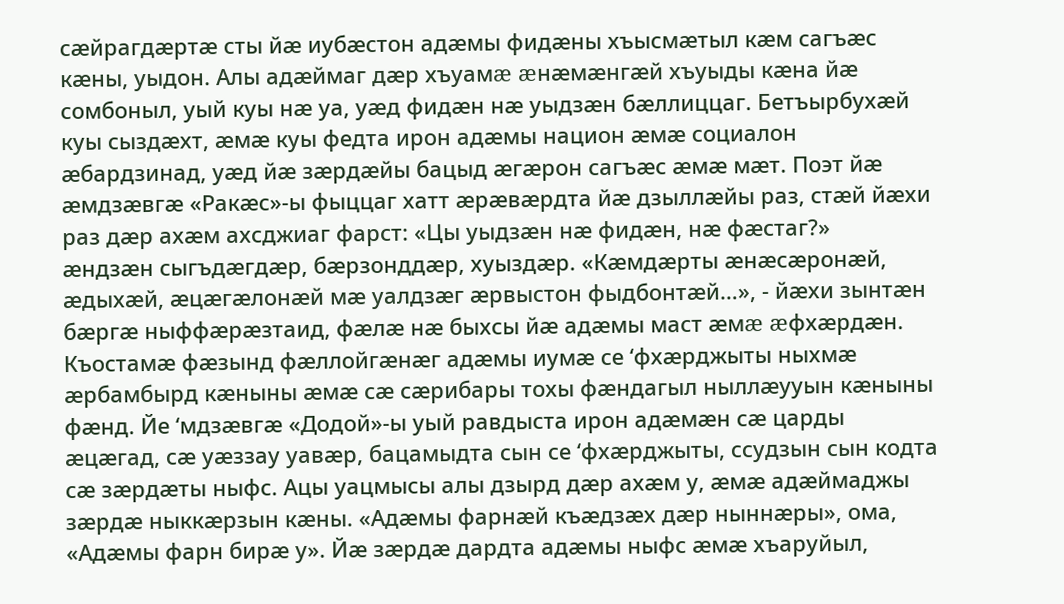сæйрагдæртæ сты йæ иубæстон адæмы фидæны хъысмæтыл кæм сагъæс кæны, уыдон. Алы адæймаг дæр хъуамæ æнæмæнгæй хъуыды кæна йæ сомбоныл, уый куы нæ уа, уæд фидæн нæ уыдзæн бæллиццаг. Бетъырбухæй куы сыздæхт, æмæ куы федта ирон адæмы национ æмæ социалон æбардзинад, уæд йæ зæрдæйы бацыд æгæрон сагъæс æмæ мæт. Поэт йæ æмдзæвгæ «Ракæс»-ы фыццаг хатт æрæвæрдта йæ дзыллæйы раз, стæй йæхи раз дæр ахæм ахсджиаг фарст: «Цы уыдзæн нæ фидæн, нæ фæстаг?»
æндзæн сыгъдæгдæр, бæрзонддæр, хуыздæр. «Кæмдæрты æнæсæронæй, æдыхæй, æцæгæлонæй мæ уалдзæг æрвыстон фыдбонтæй…», - йæхи зынтæн бæргæ ныффæрæзтаид, фæлæ нæ быхсы йæ адæмы маст æмæ æфхæрдæн.
Къостамæ фæзынд фæллойгæнæг адæмы иумæ се ‘фхæрджыты ныхмæ æрбамбырд кæныны æмæ сæ сæрибары тохы фæндагыл ныллæууын кæныны фæнд. Йе ‘мдзæвгæ «Додой»-ы уый равдыста ирон адæмæн сæ царды æцæгад, сæ уæззау уавæр, бацамыдта сын се ‘фхæрджыты, ссудзын сын кодта сæ зæрдæты ныфс. Ацы уацмысы алы дзырд дæр ахæм у, æмæ адæймаджы зæрдæ ныккæрзын кæны. «Адæмы фарнæй къæдзæх дæр ныннæры», ома, «Адæмы фарн бирæ у». Йæ зæрдæ дардта адæмы ныфс æмæ хъаруйыл,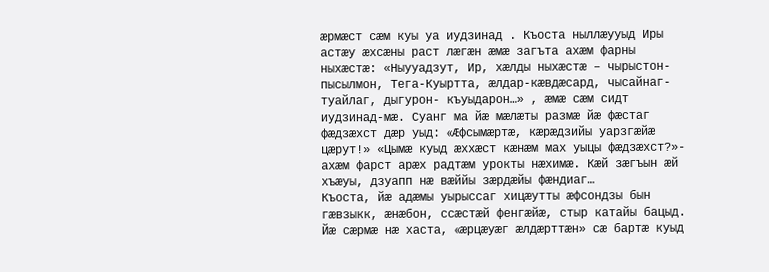æрмæст сæм куы уа иудзинад . Къоста ныллæууыд Иры астæу æхсæны раст лæгæн æмæ загъта ахæм фарны ныхæстæ: «Ныууадзут, Ир, хæлды ныхæстæ – чырыстон-пысылмон, Тега-Куыртта, æлдар-кæвдæсард, чысайнаг-туайлаг, дыгурон- къуыдарон…» , æмæ сæм сидт иудзинад-мæ. Суанг ма йæ мæлæты размæ йæ фæстаг фæдзæхст дæр уыд: «Æфсымæртæ, кæрæдзийы уарзгæйæ цæрут!» «Цымæ куыд æххæст кæнæм мах уыцы фæдзæхст?»- ахæм фарст арæх радтæм урокты нæхимæ. Кæй зæгъын æй хъæуы, дзуапп нæ вæййы зæрдæйы фæндиаг…
Къоста, йæ адæмы уырыссаг хицæутты æфсондзы бын гæвзыкк, æнæбон, ссæстæй фенгæйæ, стыр катайы бацыд. Йæ сæрмæ нæ хаста, «æрцæуæг æлдæрттæн» сæ бартæ куыд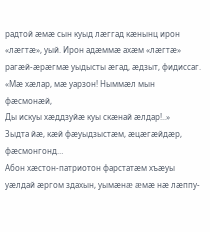радтой æмæ сын куыд лæггад кæнынц ирон «лæгтæ», уый. Ирон адæммæ ахæм «лæгтæ» рагæй-æрæгмæ уыдысты æгад, æдзыт, фидиссаг.
«Мæ хæлар, мæ уарзон! Ныммæл мын фæсмонæй,
Ды искуы хæддзуйæ куы скæнай æлдар!..»
Зыдта йæ, кæй фæуыдзыстæм, æцæгæйдæр, фæсмонгонд…
Абон хæстон-патриотон фарстатæм хъæуы уæлдай æргом здахын, уымæнæ æмæ нæ лæппу-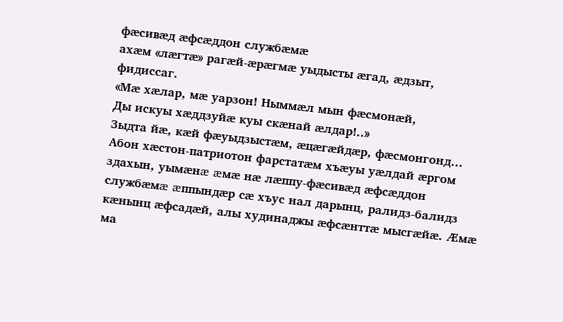фæсивæд æфсæддон службæмæ
ахæм «лæгтæ» рагæй-æрæгмæ уыдысты æгад, æдзыт, фидиссаг.
«Мæ хæлар, мæ уарзон! Ныммæл мын фæсмонæй,
Ды искуы хæддзуйæ куы скæнай æлдар!..»
Зыдта йæ, кæй фæуыдзыстæм, æцæгæйдæр, фæсмонгонд…
Абон хæстон-патриотон фарстатæм хъæуы уæлдай æргом здахын, уымæнæ æмæ нæ лæппу-фæсивæд æфсæддон службæмæ æппындæр сæ хъус нал дарынц, ралидз-балидз кæнынц æфсадæй, алы худинаджы æфсæнттæ мысгæйæ. Æмæ ма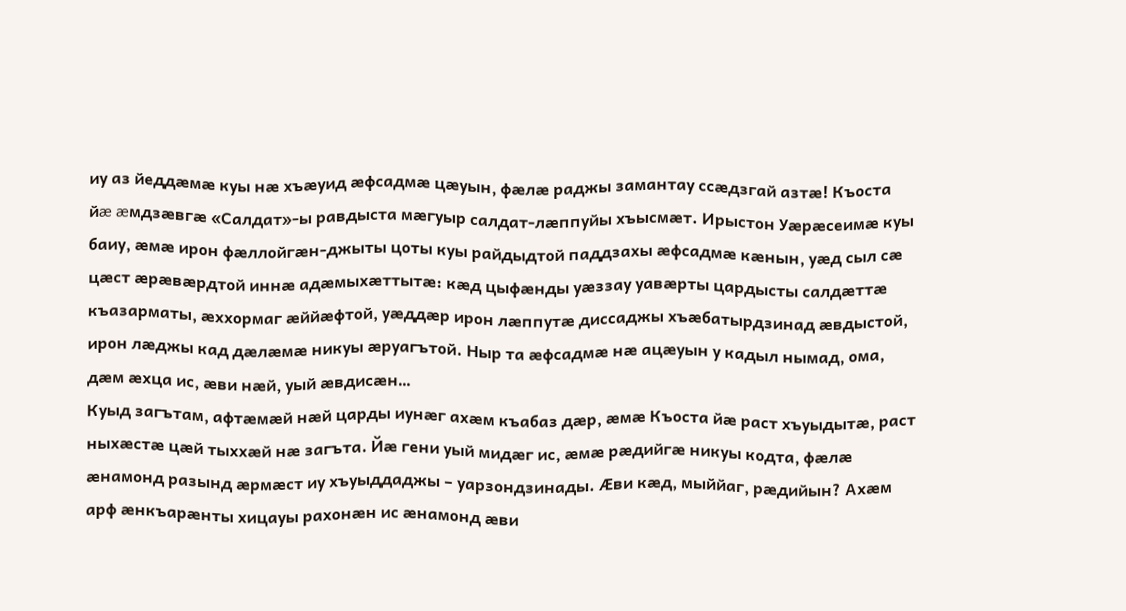иу аз йеддæмæ куы нæ хъæуид æфсадмæ цæуын, фæлæ раджы замантау ссæдзгай азтæ! Къоста йæ æмдзæвгæ «Салдат»-ы равдыста мæгуыр салдат-лæппуйы хъысмæт. Ирыстон Уæрæсеимæ куы баиу, æмæ ирон фæллойгæн-джыты цоты куы райдыдтой паддзахы æфсадмæ кæнын, уæд сыл сæ цæст æрæвæрдтой иннæ адæмыхæттытæ: кæд цыфæнды уæззау уавæрты цардысты салдæттæ къазарматы, æххормаг æййæфтой, уæддæр ирон лæппутæ диссаджы хъæбатырдзинад æвдыстой, ирон лæджы кад дæлæмæ никуы æруагътой. Ныр та æфсадмæ нæ ацæуын у кадыл нымад, ома, дæм æхца ис, æви нæй, уый æвдисæн…
Куыд загътам, афтæмæй нæй царды иунæг ахæм къабаз дæр, æмæ Къоста йæ раст хъуыдытæ, раст ныхæстæ цæй тыххæй нæ загъта. Йæ гени уый мидæг ис, æмæ рæдийгæ никуы кодта, фæлæ æнамонд разынд æрмæст иу хъуыддаджы – уарзондзинады. Æви кæд, мыййаг, рæдийын? Ахæм арф æнкъарæнты хицауы рахонæн ис æнамонд æви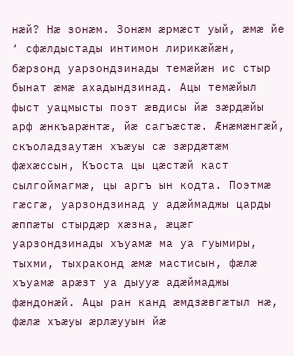нæй? Нæ зонæм. Зонæм æрмæст уый, æмæ йе ‘ сфæлдыстады интимон лирикæйæн, бæрзонд уарзондзинады темæйæн ис стыр бынат æмæ ахадындзинад. Ацы темæйыл фыст уацмысты поэт æвдисы йæ зæрдæйы арф æнкъарæнтæ, йæ сагъæстæ. Æнæмæнгæй, скъоладзаутæн хъæуы сæ зæрдæтæм фæхæссын, Къоста цы цæстæй каст сылгоймагмæ, цы аргъ ын кодта. Поэтмæ гæсгæ, уарзондзинад у адæймаджы царды æппæты стырдæр хæзна, æцæг уарзондзинады хъуамæ ма уа гуымиры, тыхми, тыхраконд æмæ мастисын, фæлæ хъуамæ арæзт уа дыууæ адæймаджы фæндонæй. Ацы ран канд æмдзæвгæтыл нæ, фæлæ хъæуы æрлæууын йæ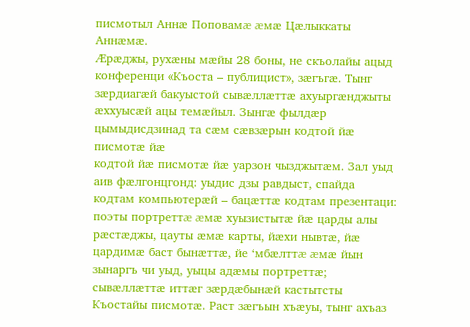писмотыл Аннæ Поповамæ æмæ Цæлыккаты Аннæмæ.
Æрæджы, рухæны мæйы 28 боны, не скъолайы ацыд конференци «Къоста – публицист», зæгъгæ. Тынг зæрдиагæй бакуыстой сывæллæттæ ахуыргæнджыты æххуысæй ацы темæйыл. Зынгæ фылдæр цымыдисдзинад та сæм сæвзæрын кодтой йæ писмотæ йæ
кодтой йæ писмотæ йæ уарзон чызджытæм. Зал уыд аив фæлгонцгонд: уыдис дзы равдыст, спайда кодтам компьютерæй – бацæттæ кодтам презентаци: поэты портреттæ æмæ хуызистытæ йæ царды алы рæстæджы, цауты æмæ карты, йæхи нывтæ, йæ цардимæ баст бынæттæ, йе ‘мбæлттæ æмæ йын зынаргъ чи уыд, уыцы адæмы портреттæ; сывæллæттæ иттæг зæрдæбынæй кастытсты Къостайы писмотæ. Раст зæгъын хъæуы, тынг ахъаз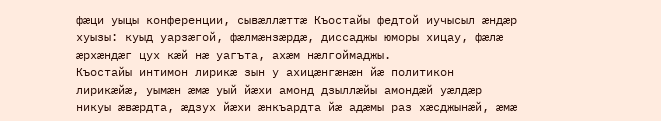фæци уыцы конференции, сывæллæттæ Къостайы федтой иучысыл æндæр хуызы: куыд уарзæгой, фæлмæнзæрдæ, диссаджы юморы хицау, фæлæ æрхæндæг цух кæй нæ уагъта, ахæм нæлгоймаджы.
Къостайы интимон лирикæ зын у ахицæнгæнæн йæ политикон лирикæйæ, уымæн æмæ уый йæхи амонд дзыллæйы амондæй уæлдæр никуы æвæрдта, æдзух йæхи æнкъардта йæ адæмы раз хæсджынæй, æмæ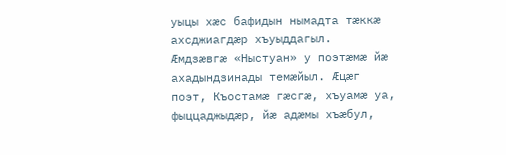уыцы хæс бафидын нымадта тæккæ ахсджиагдæр хъуыддагыл.
Æмдзæвгæ «Ныстуан» у поэтæмæ йæ ахадындзинады темæйыл. Æцæг поэт, Къостамæ гæсгæ, хъуамæ уа, фыццаджыдæр, йæ адæмы хъæбул,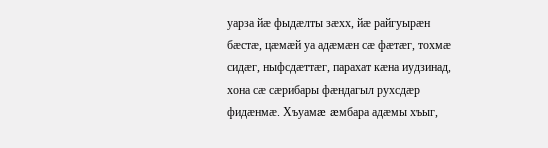уарза йæ фыдæлты зæхх, йæ райгуырæн бæстæ, цæмæй уа адæмæн сæ фæтæг, тохмæ сидæг, ныфсдæттæг, парахат кæна иудзинад, хона сæ сæрибары фæндагыл рухсдæр фидæнмæ. Хъуамæ æмбара адæмы хъыг,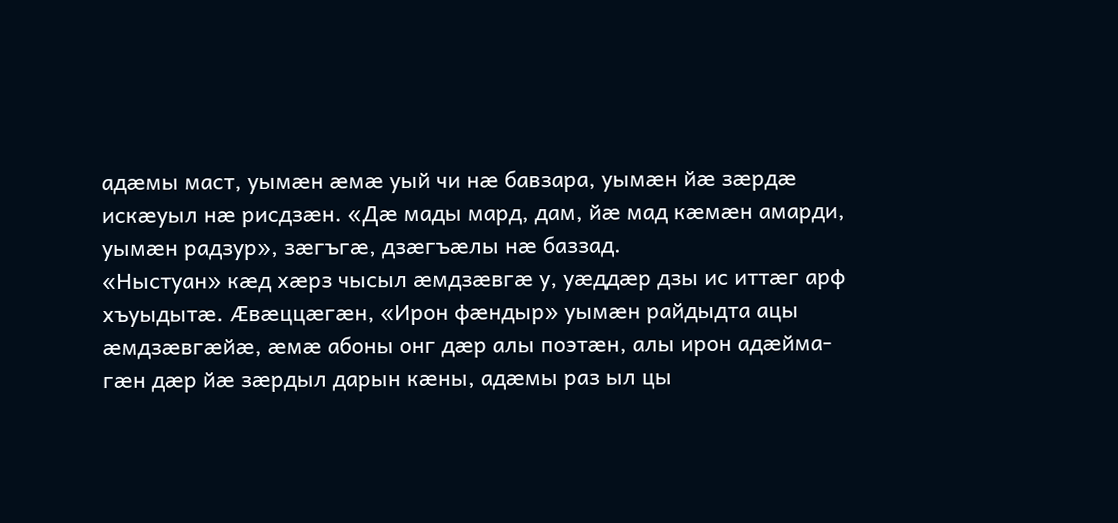адæмы маст, уымæн æмæ уый чи нæ бавзара, уымæн йæ зæрдæ искæуыл нæ рисдзæн. «Дæ мады мард, дам, йæ мад кæмæн амарди, уымæн радзур», зæгъгæ, дзæгъæлы нæ баззад.
«Ныстуан» кæд хæрз чысыл æмдзæвгæ у, уæддæр дзы ис иттæг арф хъуыдытæ. Æвæццæгæн, «Ирон фæндыр» уымæн райдыдта ацы æмдзæвгæйæ, æмæ абоны онг дæр алы поэтæн, алы ирон адæйма-
гæн дæр йæ зæрдыл дарын кæны, адæмы раз ыл цы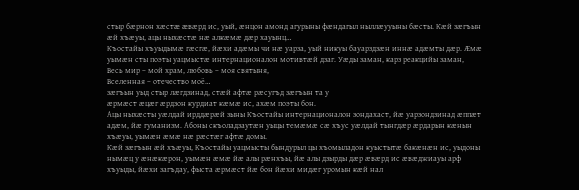стыр бæрнон хæстæ æвæрд ис, уый, æнцон амонд агурыны фæндагыл ныллæууыны бæсты. Кæй зæгъын æй хъæуы, ацы ныхæстæ нæ алкæмæ дæр хауынц…
Къостайы хъуыдымæ гæсгæ, йæхи адæмы чи нæ уарза, уый никуы бауарздзæн иннæ адæмты дæр. Æмæ уымæн сты поэты уацмыстæ интернационалон мотивтæй дзаг. Уæды заман, карз реакцийы заман,
Весь мир – мой храм, любовь – моя святыня,
Вселенная – отечество моё…
зæгъын уыд стыр лæгдзинад, стæй афтæ рæсугъд зæгъын та у
æрмæст æцæг æрдзон курдиат кæмæ ис, ахæм поэты бон.
Ацы ныхæсты уæлдай ирддæрæй зыны Къостайы интернационалон зондахаст, йæ уарзондзинад æппæт адæм, йæ гуманизм. Абоны скъоладзаутæн уыцы темæмæ сæ хъус уæлдай тынгдæр æрдарын кæнын хъæуы, уымæн æмæ нæ рæстæг афтæ домы.
Кæй зæгъын æй хъæуы, Къостайы уацмысты бындурыл цы хъомыладон куыстытæ бакæнæн ис, уыдоны нымæц у æнæкæрон, уымæн æмæ йæ алы рæнхъы, йæ алы дзырды дæр æвæрд ис æвæджиауы арф хъуыды, йæхи загъдау, фыста æрмæст йæ бон йæхи мидæг уромын кæй нал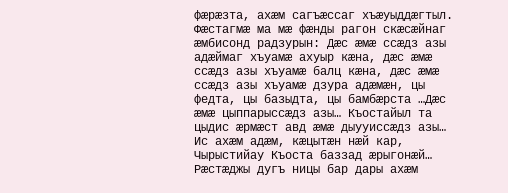фæрæзта, ахæм сагъæссаг хъæуыддæгтыл.
Фæстагмæ ма мæ фæнды рагон скæсæйнаг æмбисонд радзурын: Дæс æмæ ссæдз азы адæймаг хъуамæ ахуыр кæна, дæс æмæ ссæдз азы хъуамæ балц кæна, дæс æмæ ссæдз азы хъуамæ дзура адæмæн, цы федта, цы базыдта, цы бамбæрста …Дæс æмæ цыппарыссæдз азы… Къостайыл та цыдис æрмæст авд æмæ дыууиссæдз азы… Ис ахæм адæм, кæцытæн нæй кар, Чырыстийау Къоста баззад æрыгонæй… Рæстæджы дугъ ницы бар дары ахæм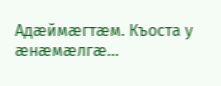Адæймæгтæм. Къоста у æнæмæлгæ…